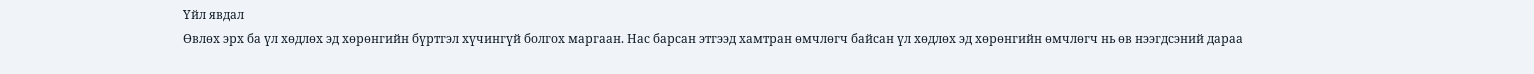Үйл явдал
Өвлөх эрх ба үл хөдлөх эд хөрөнгийн бүртгэл хүчингүй болгох маргаан. Нас барсан этгээд хамтран өмчлөгч байсан үл хөдлөх эд хөрөнгийн өмчлөгч нь өв нээгдсэний дараа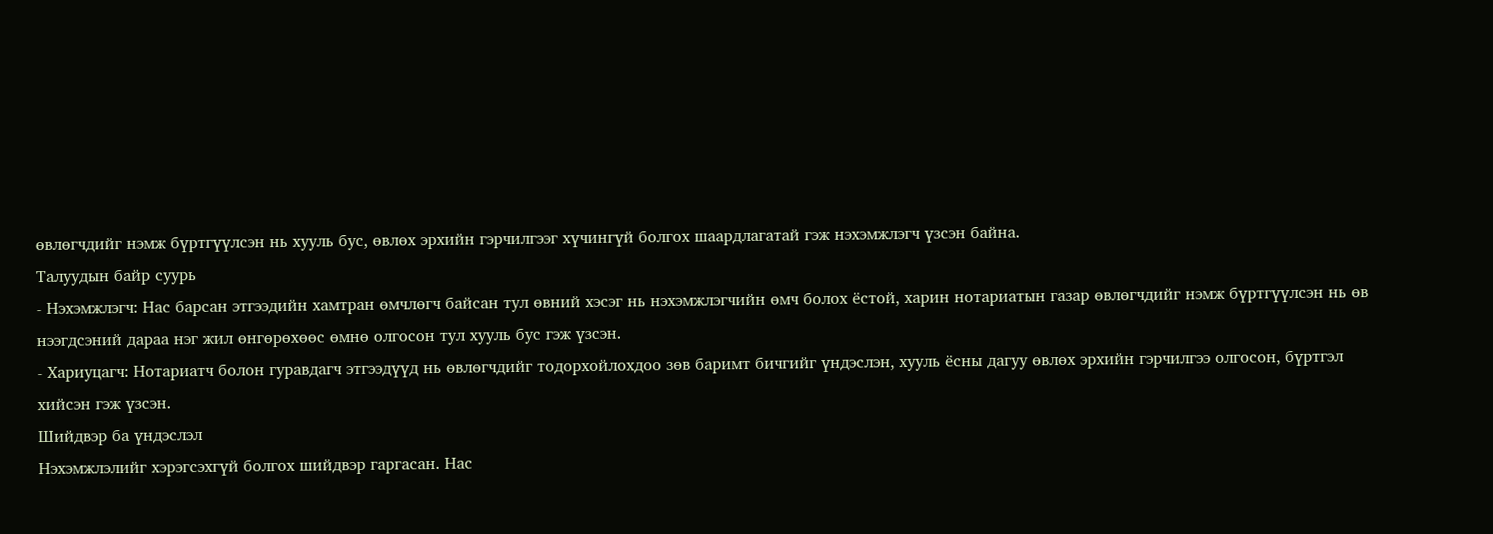өвлөгчдийг нэмж бүртгүүлсэн нь хууль бус, өвлөх эрхийн гэрчилгээг хүчингүй болгох шаардлагатай гэж нэхэмжлэгч үзсэн байна.
Талуудын байр суурь
- Нэхэмжлэгч: Нас барсан этгээдийн хамтран өмчлөгч байсан тул өвний хэсэг нь нэхэмжлэгчийн өмч болох ёстой, харин нотариатын газар өвлөгчдийг нэмж бүртгүүлсэн нь өв нээгдсэний дараа нэг жил өнгөрөхөөс өмнө олгосон тул хууль бус гэж үзсэн.
- Хариуцагч: Нотариатч болон гуравдагч этгээдүүд нь өвлөгчдийг тодорхойлохдоо зөв баримт бичгийг үндэслэн, хууль ёсны дагуу өвлөх эрхийн гэрчилгээ олгосон, бүртгэл хийсэн гэж үзсэн.
Шийдвэр ба үндэслэл
Нэхэмжлэлийг хэрэгсэхгүй болгох шийдвэр гаргасан. Нас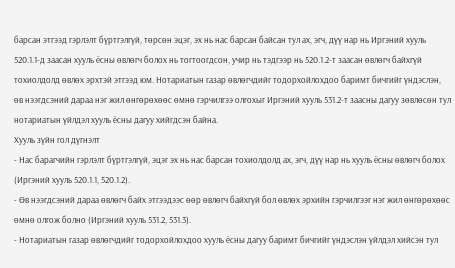барсан этгээд гэрлэлт бүртгэлгүй, төрсөн эцэг, эх нь нас барсан байсан тул ах, эгч, дүү нар нь Иргэний хууль 520.1.1-д заасан хууль ёсны өвлөгч болох нь тогтоогдсон, учир нь тэдгээр нь 520.1.2-т заасан өвлөгч байхгүй тохиолдолд өвлөх эрхтэй этгээд юм. Нотариатын газар өвлөгчдийг тодорхойлохдоо баримт бичгийг үндэслэн, өв нээгдсэний дараа нэг жил өнгөрөхөөс өмнө гэрчилгээ олгохыг Иргэний хууль 531.2-т заасны дагуу зөвлөсөн тул нотариатын үйлдэл хууль ёсны дагуу хийгдсэн байна.
Хууль зүйн гол дүгнэлт
- Нас барагчийн гэрлэлт бүртгэлгүй, эцэг эх нь нас барсан тохиолдолд ах, эгч, дүү нар нь хууль ёсны өвлөгч болох (Иргэний хууль 520.1.1, 520.1.2).
- Өв нээгдсэний дараа өвлөгч байх этгээдээс өөр өвлөгч байхгүй бол өвлөх эрхийн гэрчилгээг нэг жил өнгөрөхөөс өмнө олгож болно (Иргэний хууль 531.2, 531.3).
- Нотариатын газар өвлөгчдийг тодорхойлохдоо хууль ёсны дагуу баримт бичгийг үндэслэн үйлдэл хийсэн тул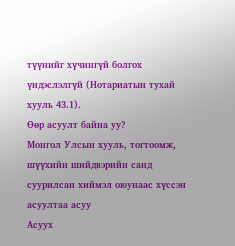түүнийг хүчингүй болгох үндэслэлгүй (Нотариатын тухай хууль 43.1).
Өөр асуулт байна уу?
Монгол Улсын хууль, тогтоомж, шүүхийн шийдвэрийн санд суурилсан хиймэл оюунаас хүссэн асуултаа асуу
Асуух